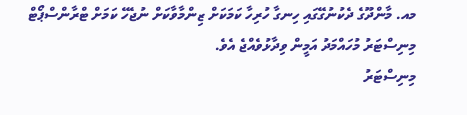މއ. މާންދޫގެ ދެކުނުގޭގައި ހިނގާ ހުރިހާ ކަމަކަށް ޒިންމާވާކަށް ނުޖެހޭ ކަމަށް ޓްރާންސްޕޯޓް މިނިސްޓަރު މުހައްމަދު އަމީން ވިދާޅުވެއްޖެ އެވެ.
މިނިސްޓަރު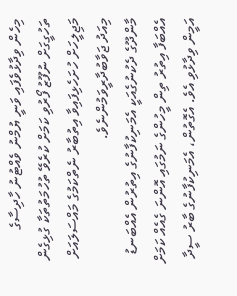މިހެން ވިދާޅުވެފައި ވަނީ ޔުމްނު ވެއްޓުނު ހާދިސާގެ ތަހުގީގަށް ނުފޫޒު ފޯރުވި ކަމަށް ކުރެވޭ ތުހުމަތުތަކާ ގުޅިގެން މަޖިލީހަށް ހުށަހެޅިފައިވާ އިތުބާރު ނެތްކަމުގެ މައްސަލައަށް މިއަދު ޖަވާބުދާރީވަމުންނެވެ.
މާންދޫގެ ދެކުނުގެއަކީ އެމަނިކުފާނުގެ އިތުރުން އެއްބަނޑު އެއްބަފާ އިތުރު ތިން މީހުންގެ ނަމުގައި އޮންނަ ގެއެއް ކަމަށް އަމީން ވިދާޅުވި އެވެ. އެގޮތުން، އެމަނިކުފާނުގެ ބާރު ސީދާ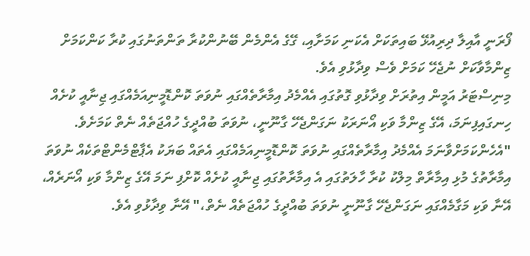ފޯރަނީ އާއިލާ ދިރިއުޅޭ ބައިތަކަށް އެކަނި ކަމަށާއި، ގޭގެ އެންމެން ބޭނުންކުރާ ތަންތަނުގައި ކުރާ ކަންކަމަށް ޒިންމާވާކަށް ނުޖެހޭ ކަމަށް ވެސް ވިދާޅުވި އެވެ.
މިނިސްޓަރު އަމީން އިތުރަށް ވިދާޅުވި ގޮތުގައި އެއްމެދު އިމާރާތެއްގައި ނުވަތަ ކޮންޑޮމީނިއަމެއްގައި ޖިނާއީ ކުށެއް ހިނގައިފިނަމަ، އޭގެ ޒިންމާ ވަކި އޯނަރަކު ނަގަންޖެހޭ ގާނޫނީ، ނުވަތަ ބުއްދީގެ ހުއްޖަތެއް ނެތް ކަމަށެވެ.
"އެހެންކަމަށްވާނަމަ އެއްމެދު އިމާރާތެއްގައި ނުވަތަ ކޮންޑޮމީނިއަމެއްގައި އެތައް ބަޔަކު އެޕާޓްމެންޓްތަކެއް ނުވަތަ އިމާރާތުގެ މުޅި އިމާރާތް މިލްކު ކުރާ ހާލަތުގައި އެ އިމާރާތުގައި ޖިނާއީ ކުށެއް ކޮށްފި ނަމަ އޭގެ ޒިންމާ ވަކި އޯނަރެއް، އޭނާ ވަކި މަގާމެއްގައި ނަގަންޖެހޭ ގާނޫނީ ނުވަތަ ބުއްދީގެ ހުއްޖަތެއް ނެތް،" އޭނާ ވިދާޅުވި އެވެ.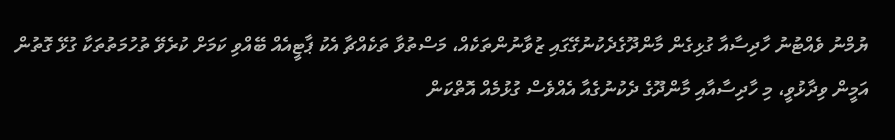ޔުމްނު ވެއްޓުނު ހާދިސާއާ ގުޅިގެން މާންދޫގެދެކުނުގޭގައި ޒުވާނުންތަކެއް، މަސްތުވާ ތަކެއްޗާ އެކު ޕާޓީއެއް ބޭއްވި ކަމަށް ކުރެވޭ ތުހުމަތުތަކާ ގުޅޭ ގޮތުން އަމީން ވިދާޅުވީ، މި ހާދިސާއާއި މާންދޫގެ ދެކުނުގެއާ އެއްވެސް ގުޅުމެއް އޮތްކަން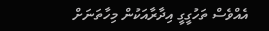އެއްވެސް ތަހުގީގީ އިދާރާއަކުން މިހާތަނަށް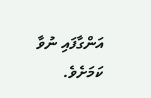އަންގާފައި ނުވާ ކަމަށެވެ.